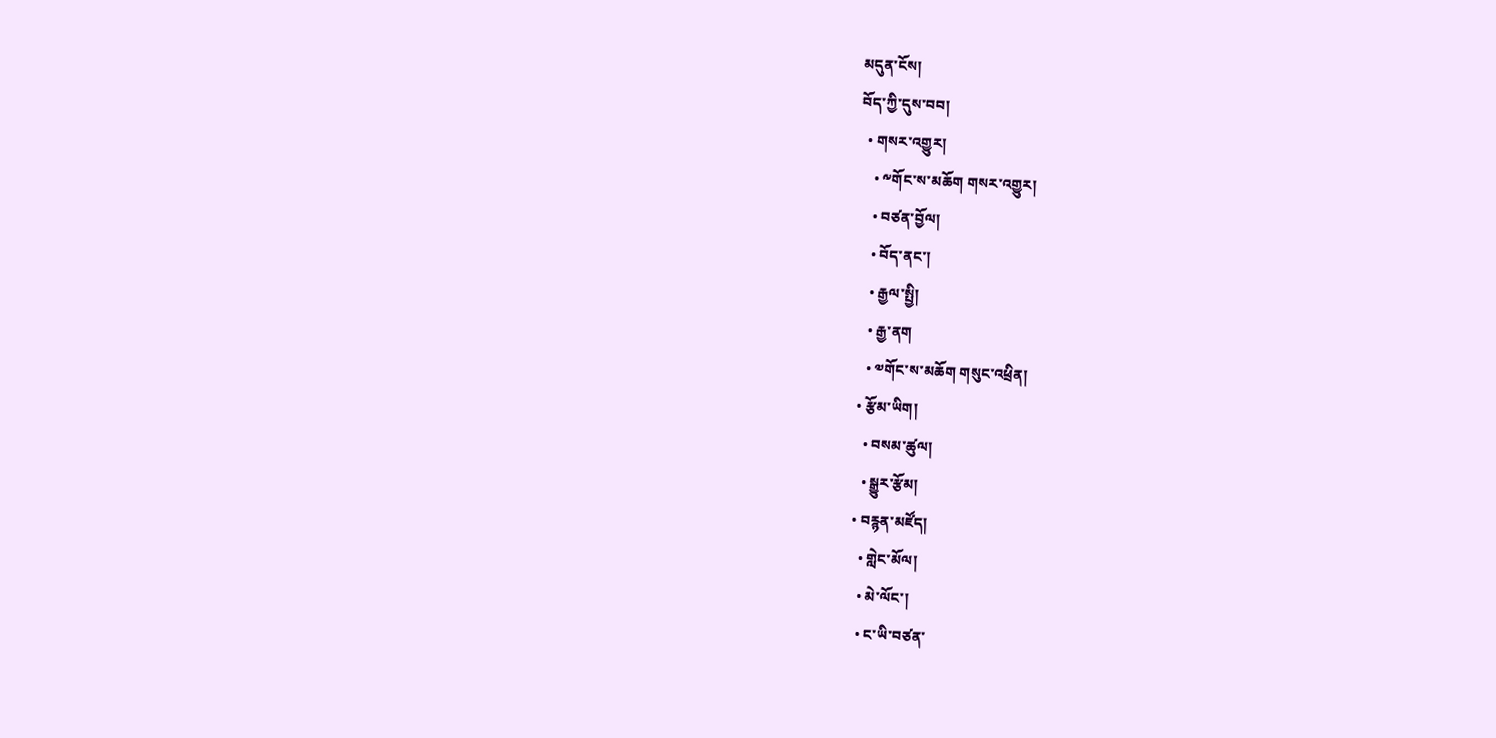མདུན་ངོས།
བོད་ཀྱི་དུས་བབ།
  • གསར་འགྱུར།
    • ༸གོང་ས་མཆོག གསར་འགྱུར།
    • བཙན་བྱོལ།
    • བོད་ནང་།
    • རྒྱལ་སྤྱི།
    • རྒྱ་ནག
    • ༧གོང་ས་མཆོག གསུང་འཕྲིན།
  • རྩོམ་ཡིག།
    • བསམ་ཚུལ།
    • སྒྱུར་རྩོམ།
  • བརྙན་མཛོད།
    • གླེང་མོལ།
    • མེ་ལོང་།
    • ང་ཡི་བཙན་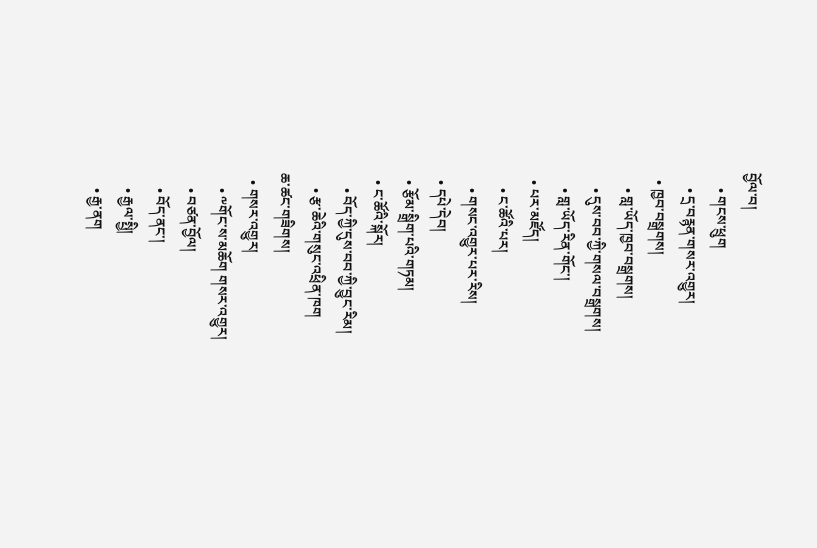བྱོལ་བ།
    • གངས་ཕྲུག
    • དྲ་བརྙན་གསར་འགྱུར།
  • ཁྱབ་བསྒྲགས།
    • གླ་ཡོད་ཁྱབ་བསྒྲགས།
    • དུས་བབ་ཀྱི་གསལ་བསྒྲགས།
    • གླ་ཡོད་རིན་གོང་།
  • པར་མཛོད།
    • ང་ཚོའི་པར།
    • གསང་འགྱུར་པར་རིས།
  • དཔེ་དེབ།
  • རྩོམ་སྒྲིག་པའི་གཏམ།
  • ང་ཚོའི་སྐོར།
    • བོད་ཀྱི་དུས་བབ་ཀྱི་བྱུང་རིམ།
    • རྩ་ཆེའི་གསུང་འཕྲིན་ཁག
ཆ་ཚང་གཟིགས།
  • གསར་འགྱུར།
    • ༸གོང་ས་མཆོག གསར་འགྱུར།
    • བཙན་བྱོལ།
    • བོད་ནང་།
    • རྒྱལ་སྤྱི།
    • རྒྱ་ནག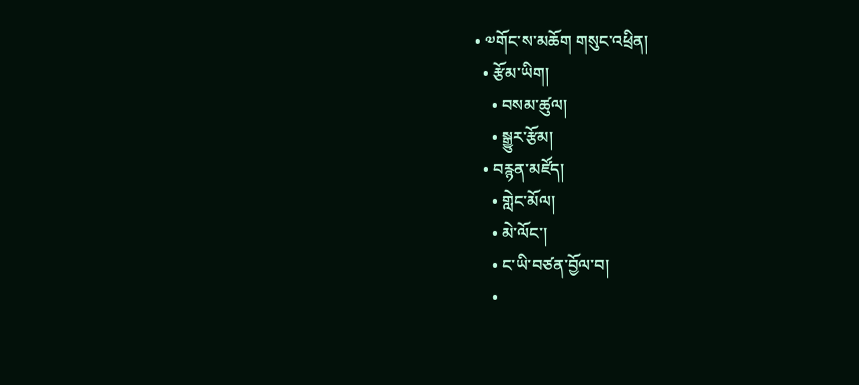• ༧གོང་ས་མཆོག གསུང་འཕྲིན།
  • རྩོམ་ཡིག།
    • བསམ་ཚུལ།
    • སྒྱུར་རྩོམ།
  • བརྙན་མཛོད།
    • གླེང་མོལ།
    • མེ་ལོང་།
    • ང་ཡི་བཙན་བྱོལ་བ།
    •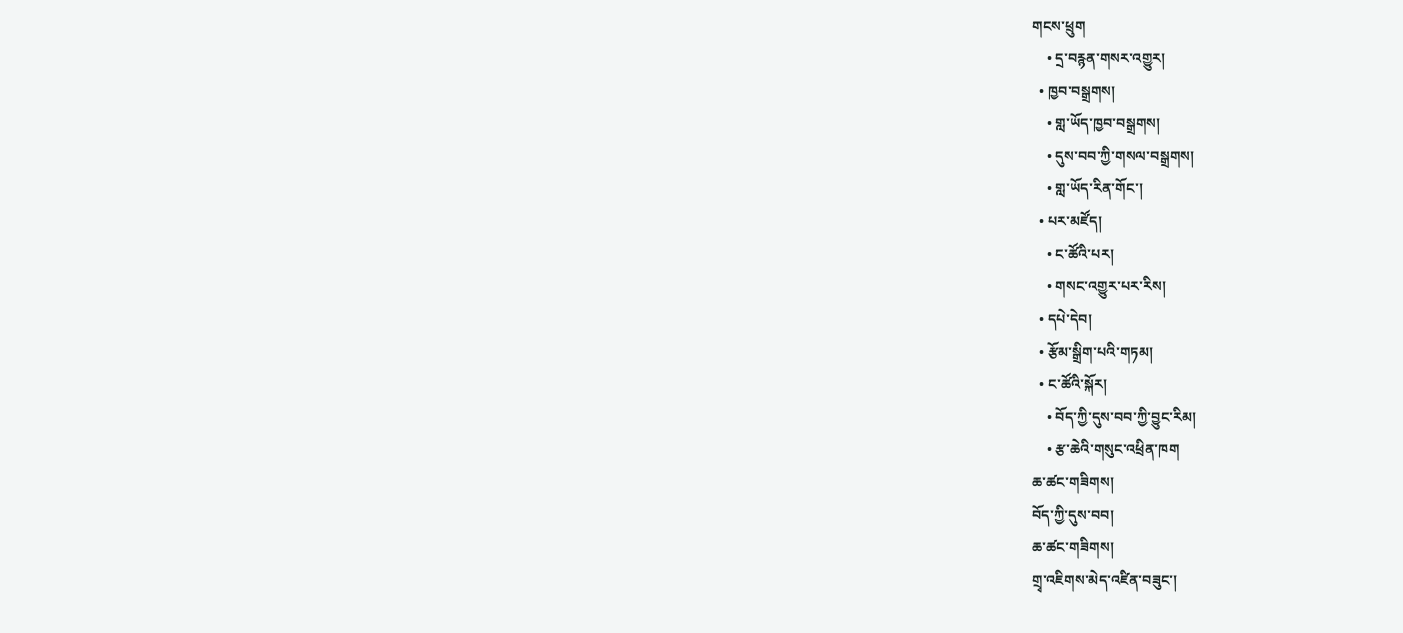གངས་ཕྲུག
    • དྲ་བརྙན་གསར་འགྱུར།
  • ཁྱབ་བསྒྲགས།
    • གླ་ཡོད་ཁྱབ་བསྒྲགས།
    • དུས་བབ་ཀྱི་གསལ་བསྒྲགས།
    • གླ་ཡོད་རིན་གོང་།
  • པར་མཛོད།
    • ང་ཚོའི་པར།
    • གསང་འགྱུར་པར་རིས།
  • དཔེ་དེབ།
  • རྩོམ་སྒྲིག་པའི་གཏམ།
  • ང་ཚོའི་སྐོར།
    • བོད་ཀྱི་དུས་བབ་ཀྱི་བྱུང་རིམ།
    • རྩ་ཆེའི་གསུང་འཕྲིན་ཁག
ཆ་ཚང་གཟིགས།
བོད་ཀྱི་དུས་བབ།
ཆ་ཚང་གཟིགས།
གྲྭ་འཇིགས་མེད་འཛིན་བཟུང་།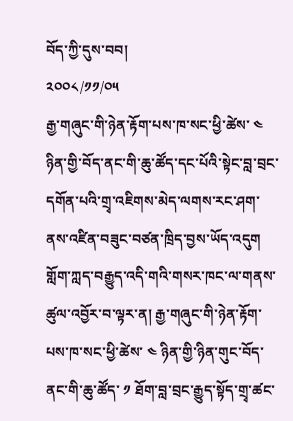བོད་ཀྱི་དུས་བབ།
༢༠༠༨/༡༡/༠༥
རྒྱ་གཞུང་གི་ཉེན་རྟོག་པས་ཁ་སང་ཕྱི་ཚེས་ ༤ ཉིན་གྱི་བོད་ནང་གི་ཆུ་ཚོད་དང་པོའི་སྟེང་བླ་བྲང་དགོན་པའི་གྲྭ་འཇིགས་མེད་ལགས་རང་ཤག་ནས་འཛིན་བཟུང་བཙན་ཁྲིད་བྱས་ཡོད་འདུག
གློག་ཀླད་བརྒྱུད་འདི་གའི་གསར་ཁང་ལ་གནས་ཚུལ་འབྱོར་བ་ལྟར་ན། རྒྱ་གཞུང་གི་ཉེན་རྟོག་པས་ཁ་སང་ཕྱི་ཚེས་ ༤ ཉིན་གྱི་ཉིན་གུང་བོད་ནང་གི་ཆུ་ཚོད་ ༡ ཐོག་བླ་བྲང་རྒྱུད་སྟོད་གྲྭ་ཚང་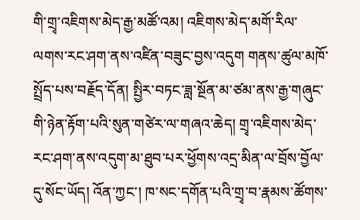གི་གྲྭ་འཇིགས་མེད་རྒྱ་མཚོ་འམ། འཇིགས་མེད་མགོ་རིལ་ལགས་རང་ཤག་ནས་འཛིན་བཟུང་བྱས་འདུག གནས་ཚུལ་མཁོ་སྤྲོད་པས་བརྗོད་དོན། སྤྱིར་བཏང་ཟླ་སྔོན་མ་ཙམ་ནས་རྒྱ་གཞུང་གི་ཉེན་རྟོག་པའི་སུན་གཙེར་ལ་གཞའ་ཆེད། གྲྭ་འཇིགས་མེད་རང་ཤག་ནས་འདུག་མ་ཐུབ་པར་ཕྱོགས་འདྲ་མིན་ལ་བྲོས་བྱོལ་དུ་སོང་ཡོད། འོན་ཀྱང་། ཁ་སང་དགོན་པའི་གྲྭ་བ་རྣམས་ཚོགས་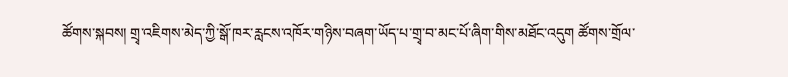ཚོགས་སྐབས། གྲྭ་འཇིགས་མེད་ཀྱི་སྒོ་ཁར་རླངས་འཁོར་གཉིས་བཞག་ཡོད་པ་གྲྭ་བ་མང་པོ་ཞིག་གིས་མཐོང་འདུག ཚོགས་གྲོལ་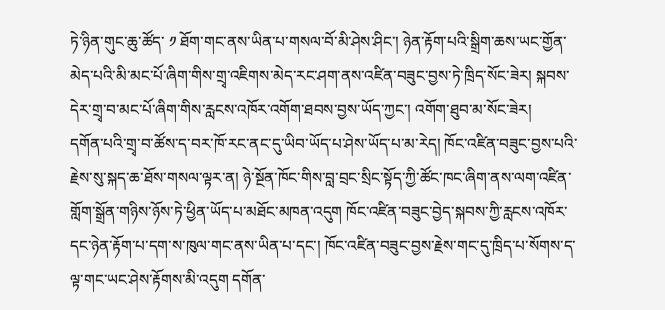ཏེ་ཉིན་གུང་ཆུ་ཚོད་ ༡ ཐོག་གང་ནས་ཡིན་པ་གསལ་བོ་མི་ཤེས་ཤིང་། ཉེན་རྟོག་པའི་སྒྲིག་ཆས་ཡང་གྱོན་མེད་པའི་མི་མང་པོ་ཞིག་གིས་གྲྭ་འཇིགས་མེད་རང་ཤག་ནས་འཛིན་བཟུང་བྱས་ཏེ་ཁྲིད་སོང་ཟེར། སྐབས་དེར་གྲྭ་བ་མང་པོ་ཞིག་གིས་རླངས་འཁོར་འགོག་ཐབས་བྱས་ཡོད་ཀྱང་། འགོག་ཐུབ་མ་སོང་ཟེར།
དགོན་པའི་གྲྭ་བ་ཚོས་ད་བར་ཁོ་རང་ནང་དུ་ཡིབ་ཡོད་པ་ཤེས་ཡོད་པ་མ་རེད། ཁོང་འཛིན་བཟུང་བྱས་པའི་རྗེས་སུ་སྐད་ཆ་ཐོས་གསལ་ལྟར་ན། ཉེ་སྔོན་ཁོང་གིས་བླ་བྲང་སྲིང་སྟོད་ཀྱི་ཚོང་ཁང་ཞིག་ནས་ལག་འཛིན་གློག་སྒྲོན་གཉིས་ཉོས་ཏེ་ཕྱིན་ཡོད་པ་མཐོང་མཁན་འདུག ཁོང་འཛིན་བཟུང་བྱེད་སྐབས་ཀྱི་རླངས་འཁོར་དང་ཉེན་རྟོག་པ་དག་ས་ཁུལ་གང་ནས་ཡིན་པ་དང་། ཁོང་འཛིན་བཟུང་བྱས་རྗེས་གང་དུ་ཁྲིད་པ་སོགས་ད་ལྟ་གང་ཡང་ཤེས་རྟོགས་མི་འདུག དགོན་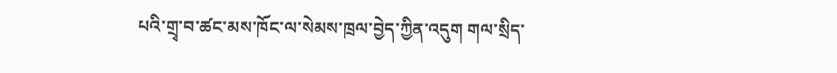པའི་གྲྭ་བ་ཚང་མས་ཁོང་ལ་སེམས་ཁྲལ་བྱེད་ཀྱིན་འདུག གལ་སྲིད་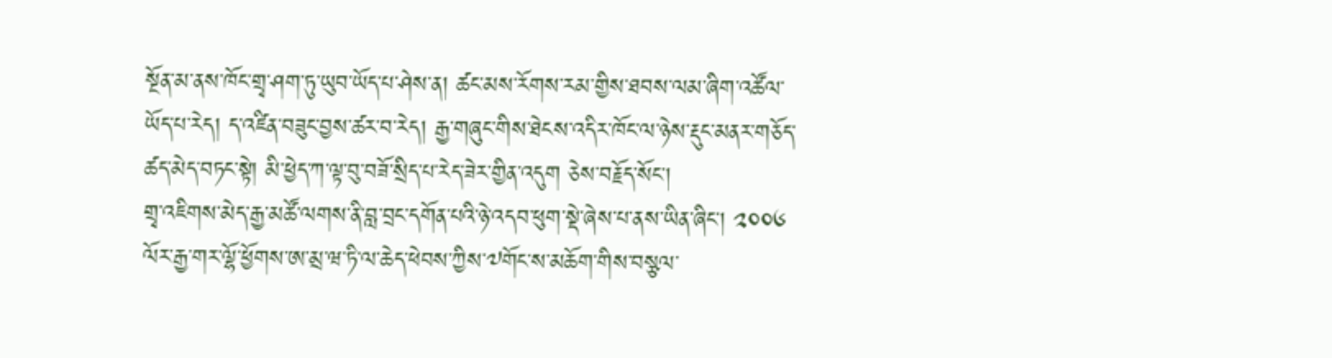སྔོན་མ་ནས་ཁོང་གྲྭ་ཤག་ཏུ་ཡུབ་ཡོད་པ་ཤེས་ན། ཚང་མས་རོགས་རམ་གྱིས་ཐབས་ལམ་ཞིག་འཚོལ་ཡོད་པ་རེད། ད་འཛིན་བཟུང་བྱས་ཚར་བ་རེད། རྒྱ་གཞུང་གིས་ཐེངས་འདིར་ཁོང་ལ་ཉེས་རྡུང་མནར་གཅོད་ཚད་མེད་བཏང་སྟེ། མི་ཕྱེད་ཀ་ལྟ་བུ་བཟོ་སྲིད་པ་རེད་ཟེར་གྱིན་འདུག ཅེས་བརྗོད་སོང་།
གྲྭ་འཇིགས་མེད་རྒྱ་མཚོ་ལགས་ནི་བླ་བྲང་དགོན་པའི་ཉེ་འདབ་ཕུག་སྡེ་ཞེས་པ་ནས་ཡིན་ཞིང་། ༢༠༠༦ ལོར་རྒྱ་གར་ལྷོ་ཕྱོགས་ཨ་མྲ་ཝ་ཏི་ལ་ཆེད་ཕེབས་ཀྱིས་༧གོང་ས་མཆོག་གིས་བསྩལ་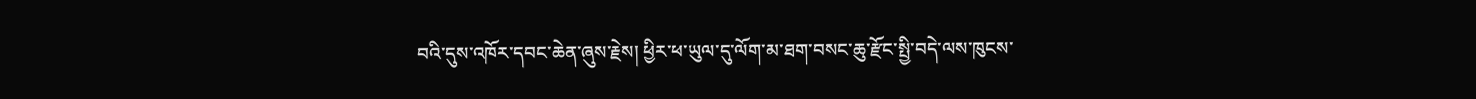བའི་དུས་འཁོར་དབང་ཆེན་ཞུས་རྗེས། ཕྱིར་ཕ་ཡུལ་དུ་ལོག་མ་ཐག་བསང་ཆུ་རྫོང་སྤྱི་བདེ་ལས་ཁུངས་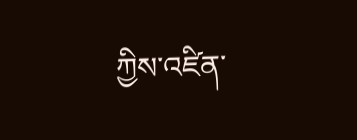ཀྱིས་འཛིན་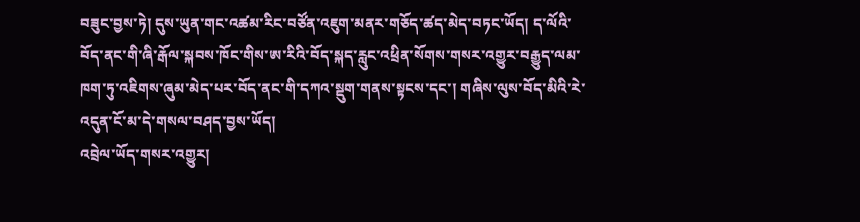བཟུང་བྱས་ཏེ། དུས་ཡུན་གང་འཚམ་རིང་བཙོན་འཇུག་མནར་གཅོད་ཚད་མེད་བཏང་ཡོད། ད་ལོའི་བོད་ནང་གི་ཞི་རྒོལ་སྐབས་ཁོང་གིས་ཨ་རིའི་བོད་སྐད་རླུང་འཕྲིན་སོགས་གསར་འགྱུར་བརྒྱུད་ལམ་ཁག་ཏུ་འཇིགས་ཞུམ་མེད་པར་བོད་ནང་གི་དཀའ་སྡུག་གནས་སྟངས་དང་། གཞིས་ལུས་བོད་མིའི་རེ་འདུན་ངོ་མ་དེ་གསལ་བཤད་བྱས་ཡོད།
འབྲེལ་ཡོད་གསར་འགྱུར།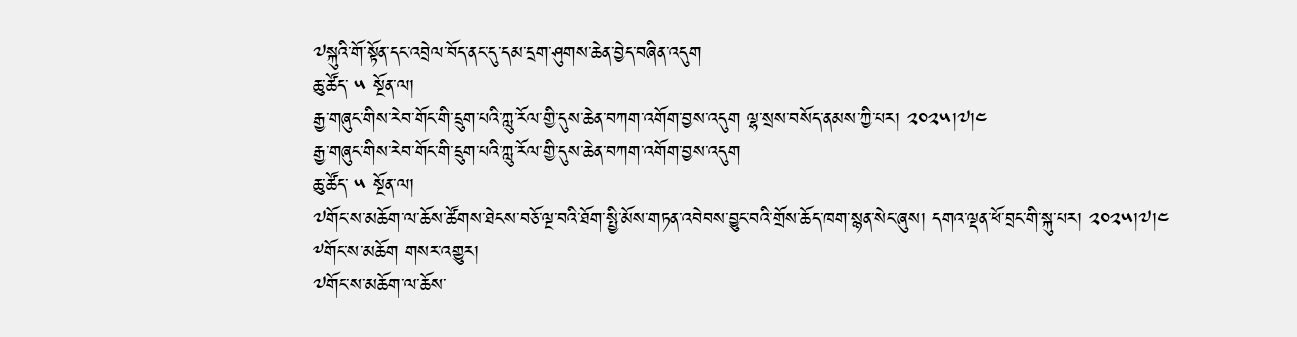༧སྐུའི་གོ་སྟོན་དང་འབྲེལ་བོད་ནང་དུ་དམ་དྲག་ཤུགས་ཆེན་བྱེད་བཞིན་འདུག
ཆུ་ཚོད་ ༥ སྔོན་ལ།
རྒྱ་གཞུང་གིས་རེབ་གོང་གི་དྲུག་པའི་ཀླུ་རོལ་གྱི་དུས་ཆེན་བཀག་འགོག་བྱས་འདུག ལྷ་སྲས་བསོད་ནམས་ཀྱི་པར། ༢༠༢༥།༧།༤
རྒྱ་གཞུང་གིས་རེབ་གོང་གི་དྲུག་པའི་ཀླུ་རོལ་གྱི་དུས་ཆེན་བཀག་འགོག་བྱས་འདུག
ཆུ་ཚོད་ ༥ སྔོན་ལ།
༧གོང་ས་མཆོག་ལ་ཆོས་ཚོགས་ཐེངས་བཅོ་ལྔ་བའི་ཐོག་སྤྱི་མོས་གཏན་འབེབས་བྱུང་བའི་གྲོས་ཆོད་ཁག་སྙན་སེང་ཞུས། དགའ་ལྡན་ཕོ་བྲང་གི་སྐུ་པར། ༢༠༢༥།༧།༤
༸གོང་ས་མཆོག གསར་འགྱུར།
༧གོང་ས་མཆོག་ལ་ཆོས་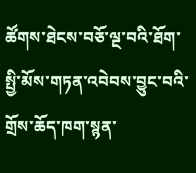ཚོགས་ཐེངས་བཅོ་ལྔ་བའི་ཐོག་སྤྱི་མོས་གཏན་འབེབས་བྱུང་བའི་གྲོས་ཆོད་ཁག་སྙན་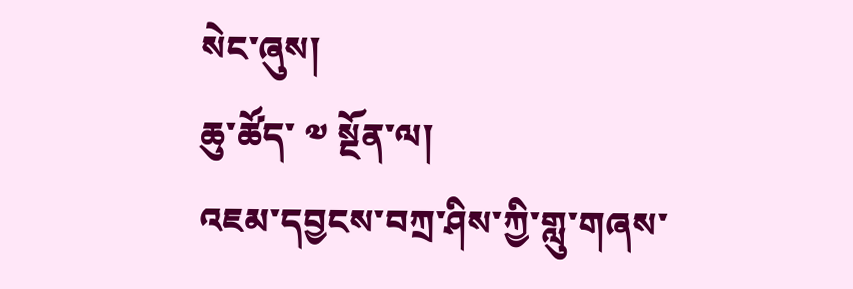སེང་ཞུས།
ཆུ་ཚོད་ ༧ སྔོན་ལ།
འཇམ་དབྱངས་བཀྲ་ཤིས་ཀྱི་གླུ་གཞས་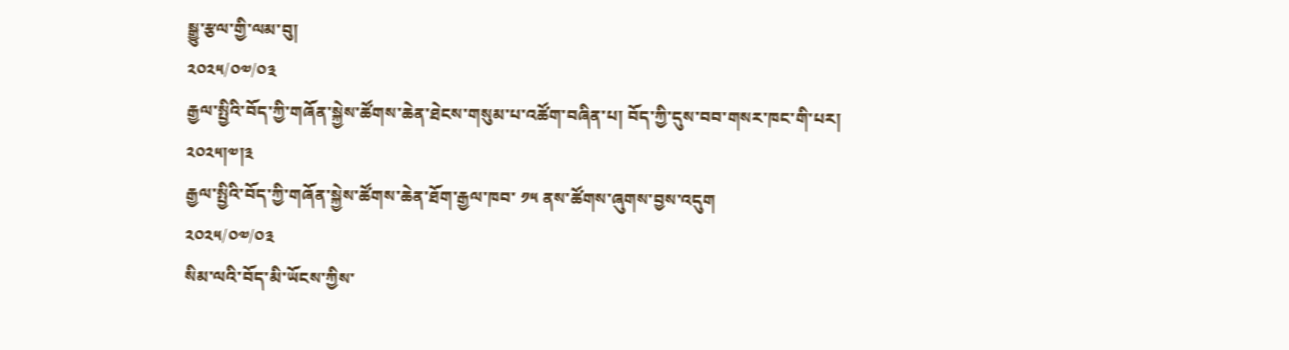སྒྱུ་རྩལ་གྱི་ལམ་བུ།
༢༠༢༥/༠༧/༠༣
རྒྱལ་སྤྱིའི་བོད་ཀྱི་གཞོན་སྐྱེས་ཚོགས་ཆེན་ཐེངས་གསུམ་པ་འཚོག་བཞིན་པ། བོད་ཀྱི་དུས་བབ་གསར་ཁང་གི་པར། ༢༠༢༥།༧།༣
རྒྱལ་སྤྱིའི་བོད་ཀྱི་གཞོན་སྐྱེས་ཚོགས་ཆེན་ཐོག་རྒྱལ་ཁབ་ ༡༥ ནས་ཚོགས་ཞུགས་བྱས་འདུག
༢༠༢༥/༠༧/༠༣
སིམ་ལའི་བོད་མི་ཡོངས་ཀྱིས་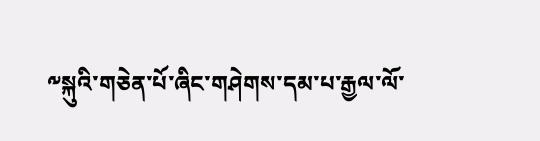༸སྐུའི་གཅེན་པོ་ཞིང་གཤེགས་དམ་པ་རྒྱལ་ལོ་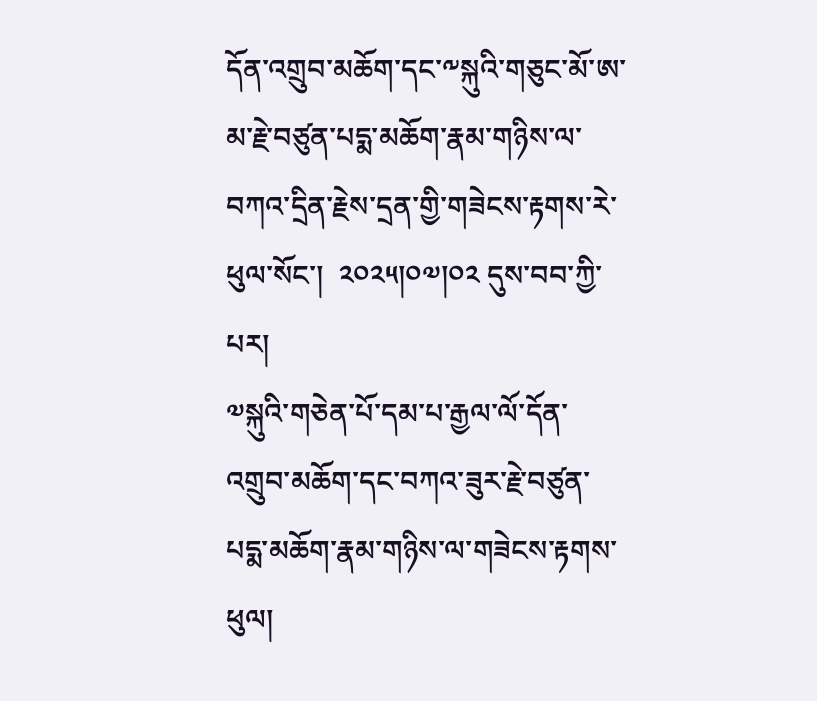དོན་འགྲུབ་མཆོག་དང་༸སྐུའི་གཅུང་མོ་ཨ་མ་རྗེ་བཙུན་པདྨ་མཆོག་རྣམ་གཉིས་ལ་བཀའ་དྲིན་རྗེས་དྲན་གྱི་གཟེངས་རྟགས་རེ་ཕུལ་སོང་།  ༢༠༢༥།༠༧།༠༢ དུས་བབ་ཀྱི་པར།
༧སྐུའི་གཅེན་པོ་དམ་པ་རྒྱལ་ལོ་དོན་འགྲུབ་མཆོག་དང་བཀའ་ཟུར་རྗེ་བཙུན་པདྨ་མཆོག་རྣམ་གཉིས་ལ་གཟེངས་རྟགས་ཕུལ།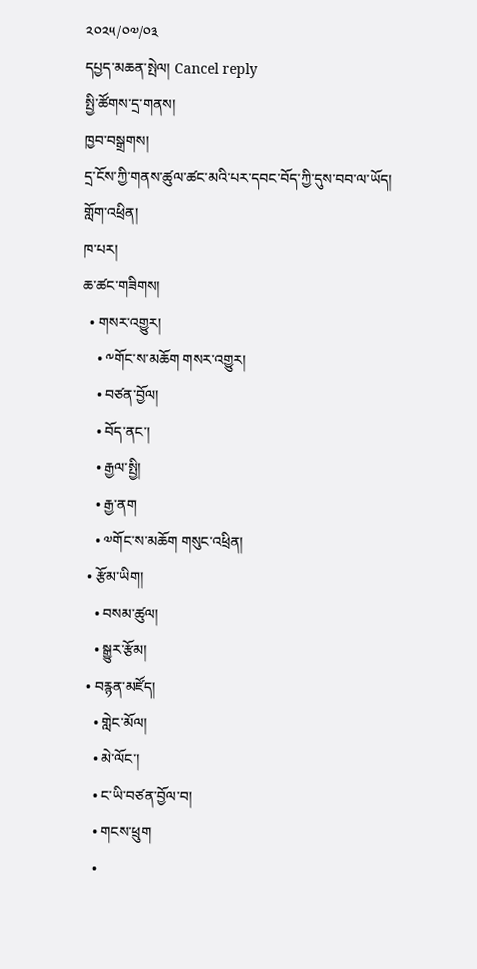༢༠༢༥/༠༧/༠༣
དཔྱད་མཆན་སྤེལ། Cancel reply
སྤྱི་ཚོགས་དྲ་གནས།
ཁྱབ་བསྒྲགས།
དྲ་ངོས་ཀྱི་གནས་ཚུལ་ཚང་མའི་པར་དབང་བོད་ཀྱི་དུས་བབ་ལ་ཡོད།
གློག་འཕྲིན།
ཁ་པར།
ཆ་ཚང་གཟིགས།
  • གསར་འགྱུར།
    • ༸གོང་ས་མཆོག གསར་འགྱུར།
    • བཙན་བྱོལ།
    • བོད་ནང་།
    • རྒྱལ་སྤྱི།
    • རྒྱ་ནག
    • ༧གོང་ས་མཆོག གསུང་འཕྲིན།
  • རྩོམ་ཡིག།
    • བསམ་ཚུལ།
    • སྒྱུར་རྩོམ།
  • བརྙན་མཛོད།
    • གླེང་མོལ།
    • མེ་ལོང་།
    • ང་ཡི་བཙན་བྱོལ་བ།
    • གངས་ཕྲུག
    •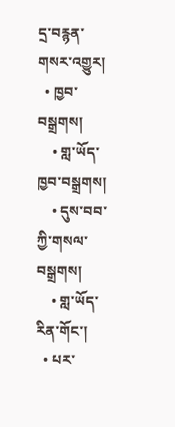དྲ་བརྙན་གསར་འགྱུར།
  • ཁྱབ་བསྒྲགས།
    • གླ་ཡོད་ཁྱབ་བསྒྲགས།
    • དུས་བབ་ཀྱི་གསལ་བསྒྲགས།
    • གླ་ཡོད་རིན་གོང་།
  • པར་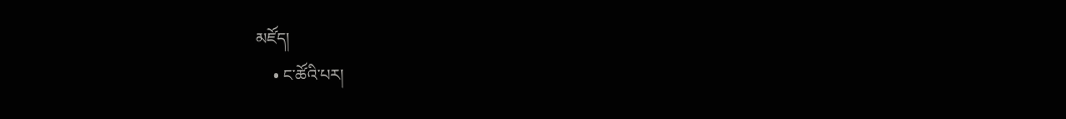མཛོད།
    • ང་ཚོའི་པར།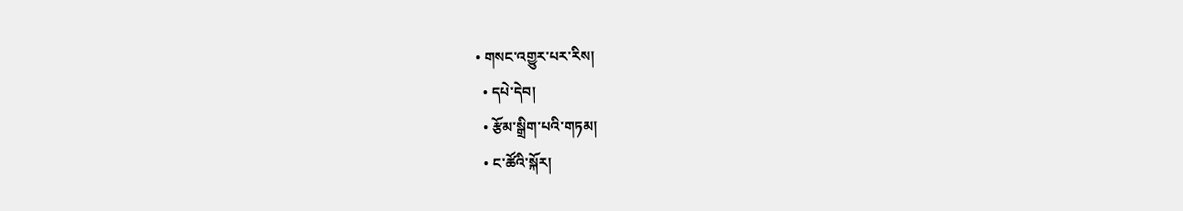• གསང་འགྱུར་པར་རིས།
  • དཔེ་དེབ།
  • རྩོམ་སྒྲིག་པའི་གཏམ།
  • ང་ཚོའི་སྐོར།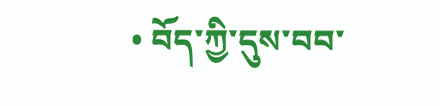• བོད་ཀྱི་དུས་བབ་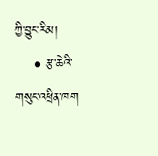ཀྱི་བྱུང་རིམ།
    • རྩ་ཆེའི་གསུང་འཕྲིན་ཁག